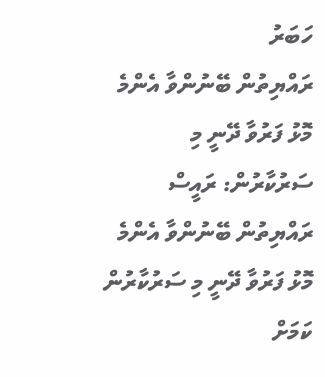ހަބަރު
ރައްޔިތުން ބޭނުންވާ އެންމެ މޮޅު ފަރުވާ ދޭނީ މި ސަރުކާރުން: ރައީސް
ރައްޔިތުން ބޭނުންވާ އެންމެ މޮޅު ފަރުވާ ދޭނީ މި ސަރުކާރުން ކަމަށް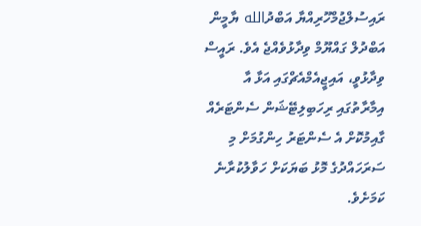ރައިސުލްޖުމްހޫރިއްޔާ އަބްދުالله ޔާމީން އަބްދުލް ގައްޔޫމް ވިދާޅުވެއްޖެ އެވެ. ރައީސް ވިދާޅުވީ، އައިޖީއެމްއެޗްގައި އަޅާ އާ އިމާރާތުގައި ރިހަބިލިޓޭޝަން ސެންޓަރެއް ގާއިމުކޮށް އެ ސެންޓަރު ހިންގުމަށް މި ސަރަހައްދުގެ މޮޅު ބަޔަކަށް ހަވާލުކުރާނެ ކަމަށެވެ.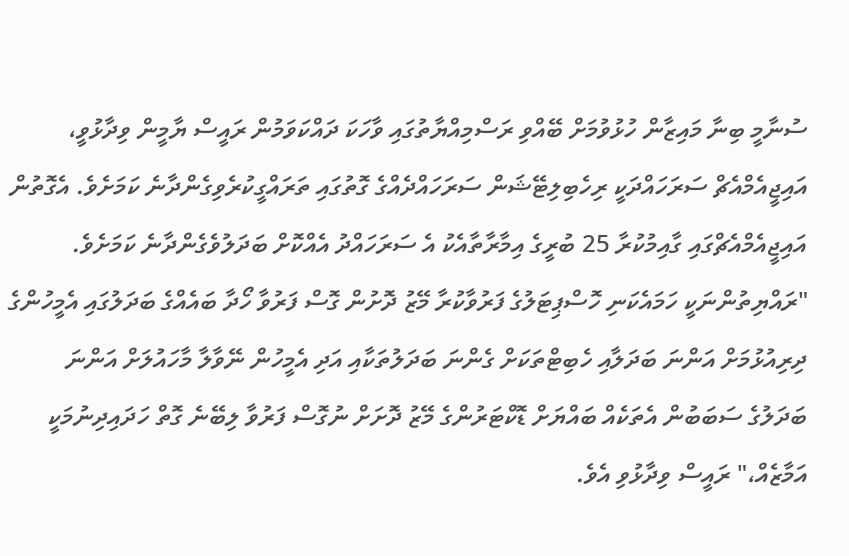ސުނާމީ ބިނާ މައިޒާން ހުޅުވުމަށް ބޭއްވި ރަސްމިއްޔާތުގައި ވާހަކަ ދައްކަވަމުން ރައީސް ޔާމީން ވިދާޅުވީ، އައިޖީއެމްއެޗް ސަރަހައްދަކީ ރިހެބިލިޓޭޝަން ސަރަހައްދެއްގެ ގޮތުގައި ތަރައްގީކުރެވިގެންދާނެ ކަމަށެވެ. އެގޮތުން އައިޖީއެމްއެޗްގައި ގާއިމުކުރާ 25 ބުރީގެ އިމާރާތާއެކު އެ ސަރަހައްދު އެއްކޮށް ބަދަލުވެގެންދާނެ ކަމަށެވެ.
"ރައްޔިތުންނަކީ ހަމައެކަނި ހޮސްޕިޓަލުގެ ފަރުވާކުރާ މޭޒު ދޮށުން ގޮސް ފަރުވާ ހޯދާ ބައެއްގެ ބަދަލުގައި އެމީހުންގެ ދިރިއުޅުމަށް އަންނަ ބަދަލާއި ހެބިޓްތަކަށް ގެންނަ ބަދަލުތަކާއި އަދި އެމީހުން ނޭވާލާ މާހައުލަށް އަންނަ ބަދަލުގެ ސަބަބުން އެތަކެއް ބައްޔަށް ޑޮކްޓަރުންގެ މޭޒު ދޮށަށް ނުގޮސް ފަރުވާ ލިބޭނެ ގޮތް ހަދައިދިނުމަކީ އަމާޒެއް،" ރައީސް ވިދާޅުވި އެވެ.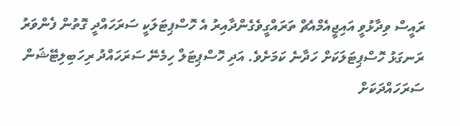ރައީސް ވިދާޅުވީ އައިޖީއެމްއެޗް ތަރައްގީވެގެންދާއިރު އެ ހޮސްޕިޓަލަކީ ސަރަހައްދީ ގޮތުން ފެންވަރު ރަނގަޅު ހޮސްޕިޓަލަކަށް ހަދާނެ ކަމަށެވެ. އަދި ހޮސްޕިޓަލް ހިމެނޭ ސަރަހައްދު ރިހަބިލިޓޭޝަން ސަރަހައްދަކަށް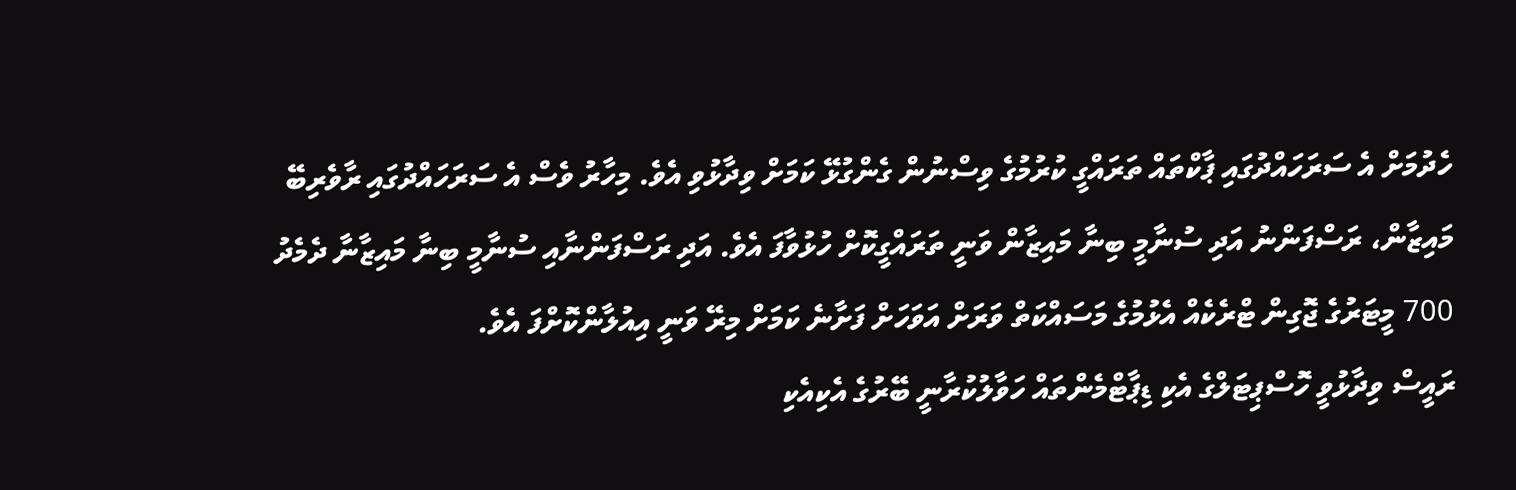ހެދުމަށް އެ ސަރަހައްދުގައި ޕާކްތައް ތަރައްގީ ކުރުމުގެ ވިސްނުން ގެންގުޅޭ ކަމަށް ވިދާޅުވި އެވެ. މިހާރު ވެސް އެ ސަރަހައްދުގައި ރާވެރިބޭ މައިޒާން، ރަސްފަންނު އަދި ސުނާމީ ބިނާ މައިޒާން ވަނީ ތަރައްގީކޮށް ހުޅުވާފަ އެވެ. އަދި ރަސްފަންނާއި ސުނާމީ ބިނާ މައިޒާނާ ދެމެދު 700 މީޓަރުގެ ޖޮގިން ޓްރެކެއް އެޅުމުގެ މަސައްކަތް ވަރަށް އަވަހަށް ފަށާނެ ކަމަށް މިރޭ ވަނީ އިއުލާންކޮށްފަ އެވެ.
ރައީސް ވިދާޅުވީ ހޮސްޕިޓަލްގެ އެކި ޑިޕާޓްމެންތައް ހަވާލުކުރާނީ ބޭރުގެ އެކިއެކި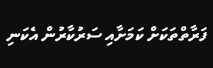ފަރާތްތަކަށް ކަމަށާއި ސަރުކާރުން އެކަނި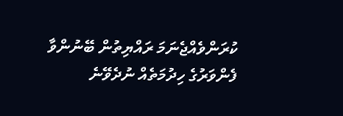ކުރަންވެއްޖެނަމަ ރައްޔިތުން ބޭނުންވާ ފެންވަރުގެ ހިދުމަތެއް ނުދެވޭނެ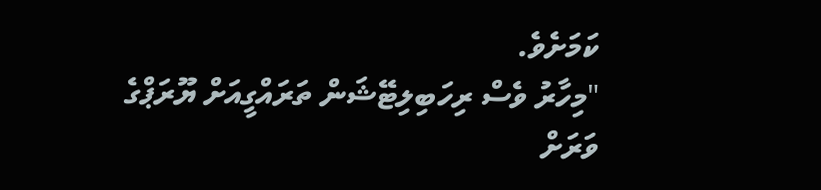ކަމަށެވެ.
"މިހާރު ވެސް ރިހަބިލިޓޭޝަން ތަރައްގީއަށް ޔޫރަޕްގެ ވަރަށް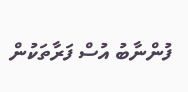ފުންނާބު އުސް ފަރާތަކުން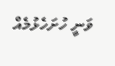ވަނީ ހުށަހެޅުމެއް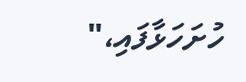ހުށަހަޅާފައި،"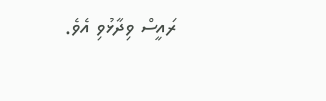ރައީސް ވިދާޅުވި އެވެ.